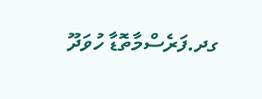ގދ.ފަރެސްމާތޮޑާ ހުވަދޫ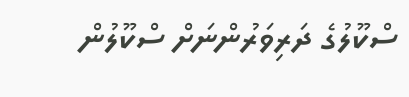ސްކޫލުގެ ދަރިވަރުންނަށް ސްކޫލުން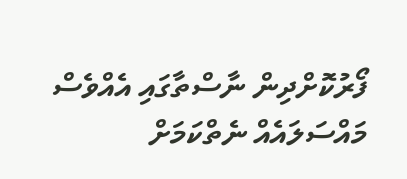ފޯރުކޮށްދިން ނާސްތާގައި އެއްވެސް މައްސަލައެއް ނެތްކަމަށް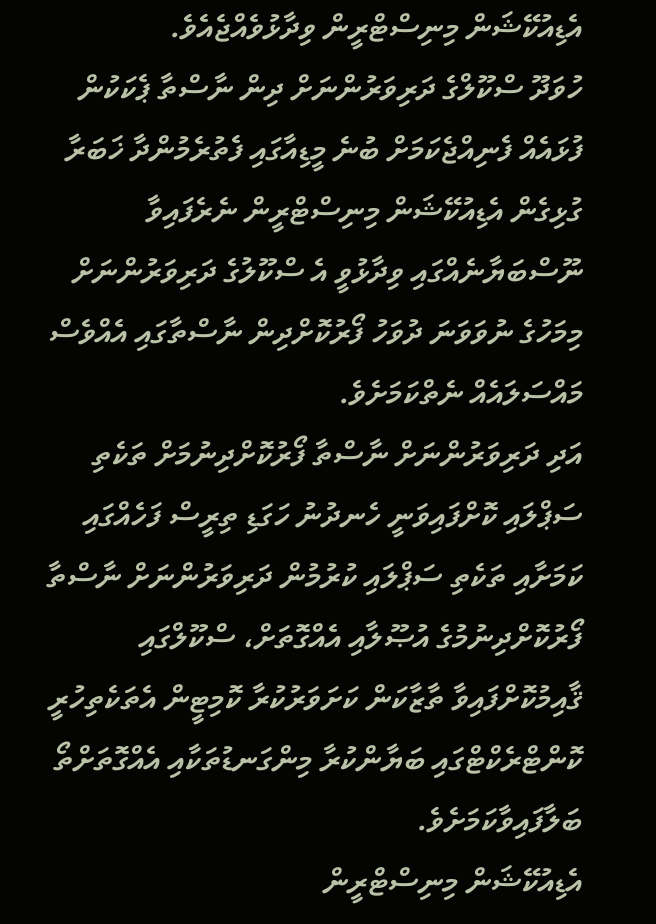އެޑިއުކޭޝަން މިނިސްޓްރީން ވިދާޅުވެއްޖެއެވެ.
ހުވަދޫ ސްކޫލްގެ ދަރިވަރުންނަށް ދިން ނާސްތާ ޕެކަކުން ފުޅައެއް ފެނިއްޖެކަމަށް ބުނެ މީޑިއާގައި ފެތުރެމުންދާ ޚަބަރާ ގުޅިގެން އެޑިއުކޭޝަން މިނިސްޓްރީން ނެރެފައިވާ ނޫސްބަޔާނެއްގައި ވިދާޅުވީ އެ ސްކޫލުގެ ދަރިވަރުންނަށް މިމަހުގެ ނުވަވަނަ ދުވަހު ފޯރުކޮށްދިން ނާސްތާގައި އެއްވެސް މައްސަލައެއް ނެތްކަމަށެވެ.
އަދި ދަރިވަރުންނަށް ނާސްތާ ފޯރުކޮށްދިނުމަށް ތަކެތި ސަޕްލައި ކޮށްފައިވަނީ ހެނދުނު ހަގަޑި ތިރީސް ފަހެއްގައި ކަމަށާއި ތަކެތި ސަޕްލައި ކުރުމުން ދަރިވަރުންނަށް ނާސްތާ ފޯރުކޮށްދިނުމުގެ އުޞޫލާއި އެއްގޮތަށް، ސްކޫލްގައި ޤާއިމުކޮށްފައިވާ ތާޒާކަން ކަށަވަރުކުރާ ކޮމިޓީން އެތަކެތިހުރީ ކޮންޓްރެކްޓްގައި ބަޔާންކުރާ މިންގަނޑުތަކާއި އެއްގޮތަށްތޯ ބަލާފައިވާކަމަށެވެ.
އެޑިއުކޭޝަން މިނިސްޓްރީން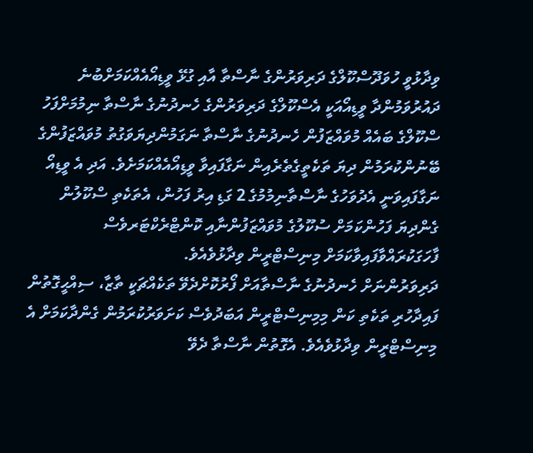ވިދާޅުވީ ހުވަދޫސްކޫލްގެ ދަރިވަރުންގެ ނާސްތާ އާއި ގުޅޭ ވީޑިއޯއެއްކަމަށްބުނެ ދައުރުވަމުންދާ ވީޑިއޯއަކީ އެސްކޫލްގެ ދަރިވަރުންގެ ހެނދުނުގެ ނާސްތާ ނިމުމަށްފަހު ސްކޫލްގެ ބައެއް މުވައްޒަފުން ހެނދުނުގެ ނާސްތާ ނަގަމުންދިޔަވަގުތު މުވައްޒަފުންގެ ބޭނުންކުރަމުން ދިޔަ ތަކެތީގެތެރެއިން ނަގާފައިވާ ވީޑިއޯއެއްކަމަށެވެ. އަދި އެ ވީޑިއޯ ނަގާފައިވަނީ އެދުވަހުގެ ނާސްތާނިމުމުގެ 2 ގަޑި އިރު ފަހުން، އެތަކެތި ސްކޫލުން ގެންދިޔަ ފަހުންކަމަށް ސުކޫލުގެ މުވައްޒަފުންނާއި ކޮންޓްރެކްޓަރވެސް ފާހަގަކުރައްވާފައިވާކަމަށް މިނިސްޓްރީން ވިދާޅުވެއެވެ.
ދަރިވަރުންނަށް ހެނދުނުގެ ނާސްތާއަށް ފޯރުކޮށްދެވޭ ތަކެއްޗަކީ ތާޒާ، ސިއްޙީގޮތުން ފައިދާހުރި ތަކެތި ކަން މިމިނިސްޓްރީން އަބަދުވެސް ކަށަވަރުކުރަމުން ގެންދާކަމަށް އެ މިނިސްޓްރީން ވިދާޅުވެއެވެ. އެގޮތުން ނާސްތާ ދެވޭ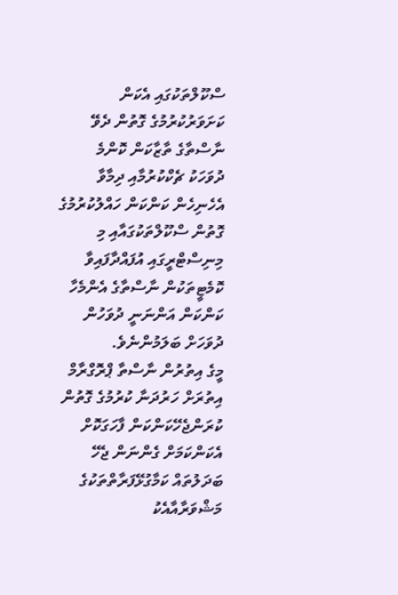ސްކޫލްތަކުގައި އެކަން ކަށަވަރުކުރުމުގެ ގޮތުން ދެވޭ ނާސްތާގެ ތާޒާކަން ކޮންމެ ދުވަހަކު ޗެކްކުރުމާއި ދިމާވާ އެހެނިހެން ކަންކަން ހައްލުކުރުމުގެ ގޮތުން ސްކޫލްތަކުގައާއި މި މިނިސްޓްރީގައި އުފައްދާފައިވާ ކޮމެޓީތަކުން ނާސްތާގެ އެންމެހާ ކަންކަން އަންނަނީ ދުވަހުން ދުވަހަށް ބަލަމުންނެވެ.
މީގެ އިތުރުން ނާސްތާ ޕްރޮގްރާމް އިތުރަށް ހަރުދަނާ ކުރުމުގެ ގޮތުން ކުރަންޖެހޭކަންކަން ފާހަގަކޮށް އެކަންކަމަށް ގެންނަން ޖެހޭ ބަދަލުތައް ކަމާގުޅޭފަރާތްތަކުގެ މަޝްވަރާއާއެކު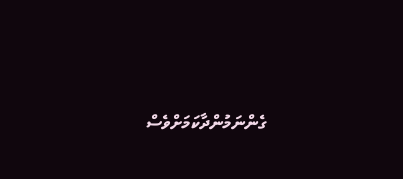ގެންނަމުންދާކަމަށްވެސް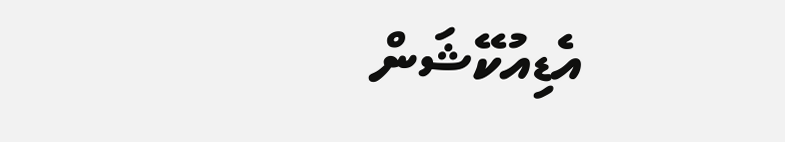އެޑިއުކޭޝަން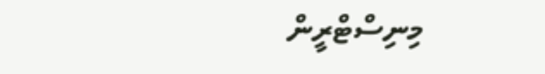މިނިސްޓްރީން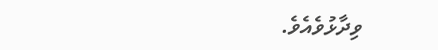ވިދާޅުވެއެވެ.